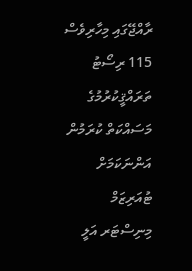ރާއްޖޭގައި މިހާރިވެސް 115 ރިސޯޓު ތަރައްޤީކުރުމުގެ މަސައްކަތް ކުރަމުން އަންނަކަމަށް ޓުއަރިޒަމް މިނިސްޓަރ އަލީ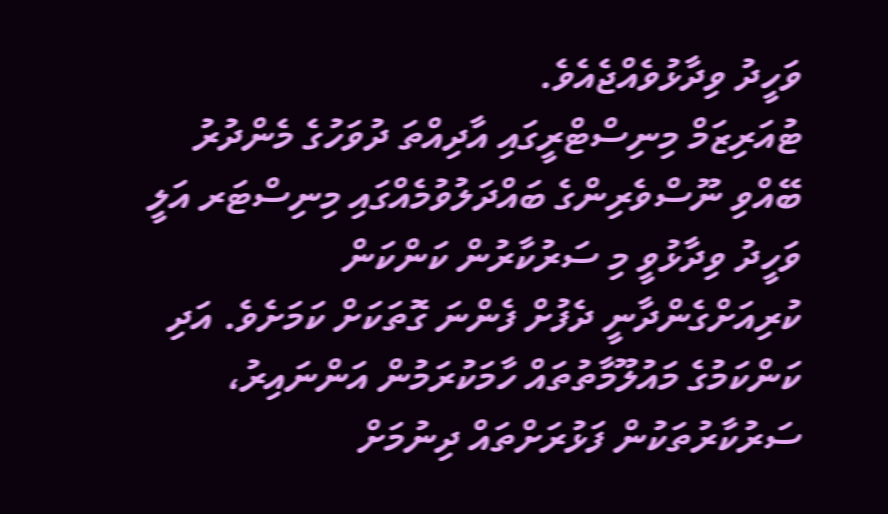ވަހީދު ވިދާޅުވެއްޖެއެވެ.
ޓުއަރިޒަމް މިނިސްޓްރީގައި އާދިއްތަ ދުވަހުގެ މެންދުރު ބޭއްވި ނޫސްވެރިންގެ ބައްދަލުވުމެއްގައި މިނިސްޓަރ އަލީ ވަހީދު ވިދާޅުވީ މި ސަރުކާރުން ކަންކަން ކުރިއަށްގެންދާނީ ދެފުށް ފެންނަ ގޮތަކަށް ކަމަށެވެ. އަދި ކަންކަމުގެ މައުލޫމާތުތައް ހާމަކުރަމުން އަންނައިރު، ސަރުކާރުތަކުން ފަޅުރަށްތައް ދިނުމަށް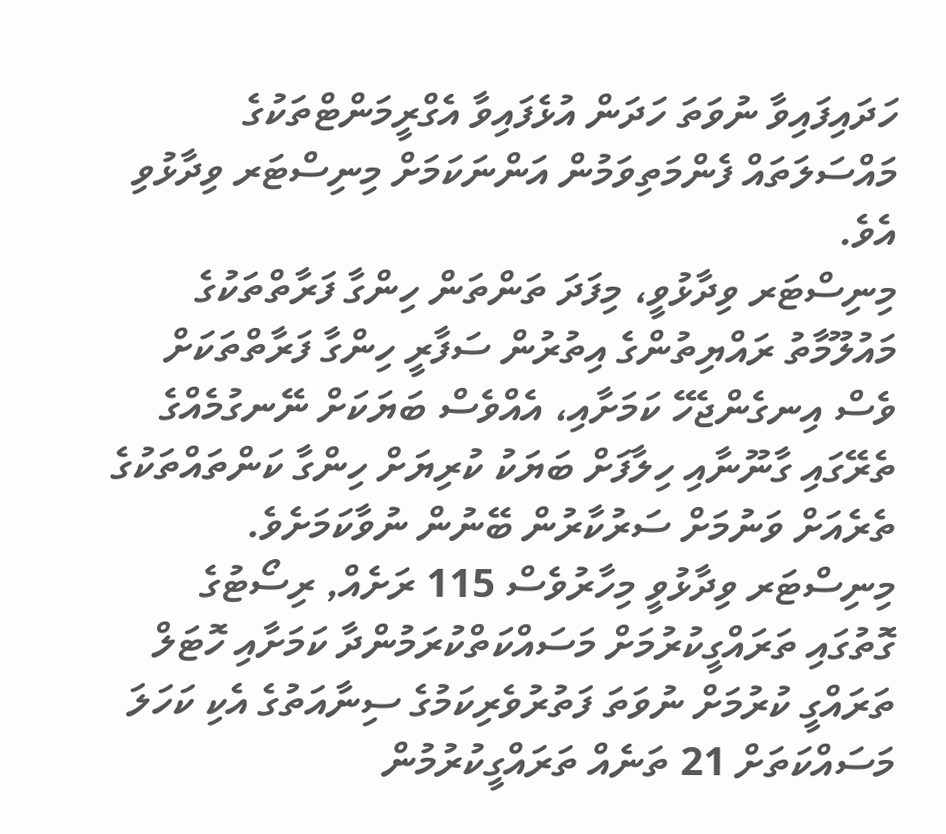ހަދައިފައިވާ ނުވަތަ ހަދަން އުޅެފައިވާ އެގްރީމަންޓްތަކުގެ މައްސަލަތައް ފެންމަތިވަމުން އަންނަކަމަށް މިނިސްޓަރ ވިދާޅުވި އެވެ.
މިނިސްޓަރ ވިދާޅުވީ، މިފަދަ ތަންތަން ހިންގާ ފަރާތްތަކުގެ މައުލޫމާތު ރައްޔިތުންގެ އިތުރުން ސަފާރީ ހިންގާ ފަރާތްތަކަށް ވެސް އިނގެންޖެހޭ ކަމަށާއި، އެއްވެސް ބަޔަކަށް ނޭނގުމެއްގެ ތެރޭގައި ގާނޫނާއި ހިލާފަށް ބަޔަކު ކުރިޔަށް ހިންގާ ކަންތައްތަކުގެ ތެރެއަށް ވަނުމަށް ސަރުކާރުން ބޭނުން ނުވާކަމަށެވެ.
މިނިސްޓަރ ވިދާޅުވީ މިހާރުވެސް 115 ރަށެއް, ރިސޯޓުގެ ގޮތުގައި ތަރައްގީކުރުމަށް މަސައްކަތްކުރަމުންދާ ކަމަށާއި ހޮޓަލް ތަރައްގީ ކުރުމަށް ނުވަތަ ފަތުރުވެރިކަމުގެ ސިނާއަތުގެ އެކި ކަހަލަ މަސައްކަތަށް 21 ތަނެއް ތަރައްގީކުރުމުން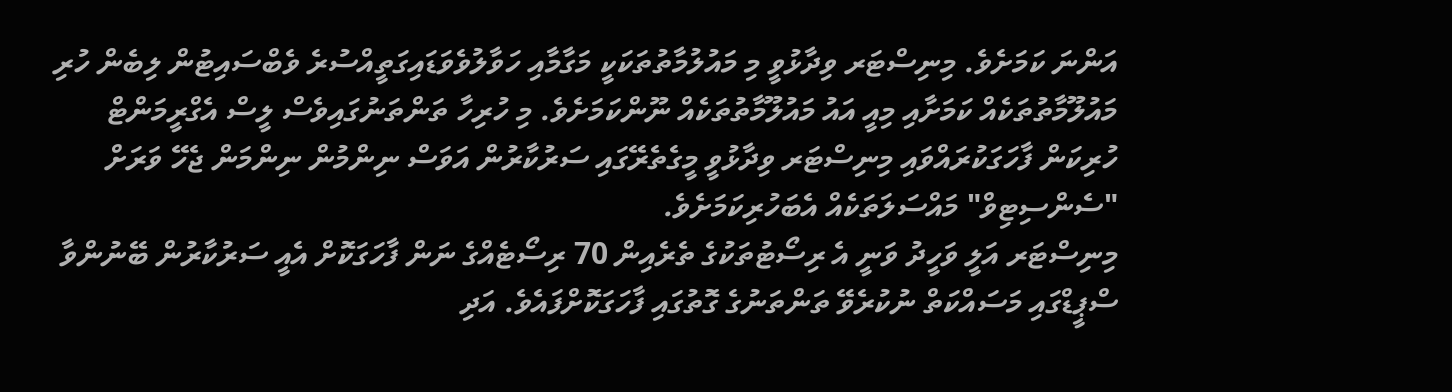އަންނަ ކަމަށެވެ. މިނިސްޓަރ ވިދާޅުވީ މި މައުލުމާތުތަކަކީ މަގާމާއި ހަވާލުވެވަޑައިގަތީއްސުރެ ވެބްސައިޓުން ލިބެން ހުރި މައުލޫމާތުތަކެއް ކަމަށާއި މިއީ އައު މައުލޫމާތުތަކެއް ނޫންކަމަށެވެ. މި ހުރިހާ ތަންތަނުގައިވެސް ލީސް އެގްރީމަންޓް ހުރިކަން ފާހަގަކުރައްވައި މިނިސްޓަރ ވިދާޅުވީ މީގެތެރޭގައި ސަރުކާރުން އަވަސް ނިންމުން ނިންމަން ޖެހޭ ވަރަށް "ސެންސިޓިވް" މައްސަލަތަކެއް އެބަހުރިކަމަށެވެ.
މިނިސްޓަރ އަލީ ވަހީދު ވަނީ އެ ރިސޯޓުތަކުގެ ތެރެއިން 70 ރިސޯޓެއްގެ ނަން ފާހަގަކޮށް އެއީ ސަރުކާރުން ބޭނުންވާ ސްޕީޑްގައި މަސައްކަތް ނުކުރެވޭ ތަންތަނުގެ ގޮތުގައި ފާހަގަކޮށްފައެވެ. އަދި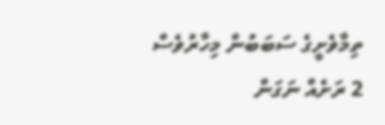ތިމާވެށީގެ ސަބަބުން މިހާރުވެސް 2 ރަށެއް ނަގަން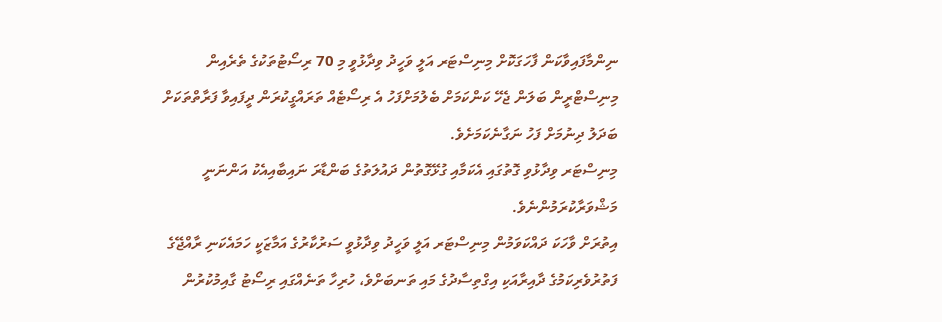ނިންމާފައިވާކަން ފާހަގަކޮށް މިނިސްޓަރ އަލީ ވަހީދު ވިދާޅުވީ މި 70 ރިސޯޓުތަކުގެ ތެރެއިން މިނިސްޓްރީން ބަލަން ޖެހޭ ކަންކަމަށް ބެލުމަށްފަހު އެ ރިސޯޓެއް ތަރައްގީކުރަން ދީފައިވާ ފަރާތްތަކަށް ބަދަލު ދިނުމަށް ފަހު ނަގާނެކަމަށެވެ.
މިނިސްޓަރ ވިދާޅުވި ގޮތުގައި އެކަމާއި ގުޅޭގޮތުން ދައުލަތުގެ ބަންޑާރަ ނައިބާއިއެކު އަންނަނީ މަޝްވަރާކުރަމުންނެވެ.
އިތުރަށް ވާހަކަ ދައްކަވަމުން މިނިސްޓަރ އަލީ ވަހީދު ވިދާޅުވީ ސަރުކާރުގެ އަމާޒަކީ ހަމައެކަނި ރާއްޖޭގެ ފަތުރުވެރިކަމުގެ ދާއިރާއަކި އިގްތިސާދުގެ މައި ތަނބަށްވެ، ހުރިހާ ތަނެއްގައި ރިސޯޓު ގާއިމުކުރުން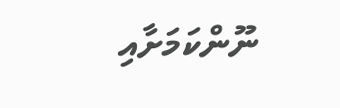ނޫންކަމަށާއި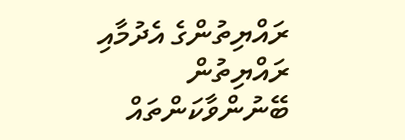ރައްޔިތުންގެ އެދުމާއި ރައްޔިތުން ބޭނުންވާކަންތައް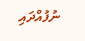ނުފުއްދައި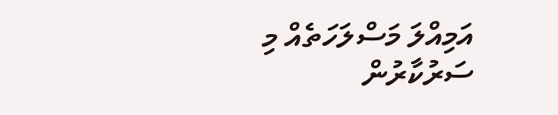އަމިއްލަ މަސްލަހަތެއް މި ސަރުކާރުން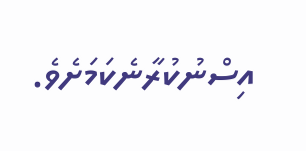އިސްނުކުރާނެކަމަށެވެ.